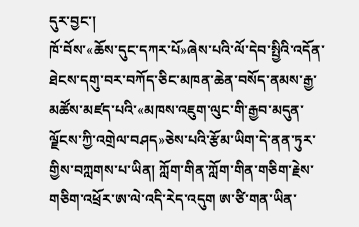དུར་བྱང་།
ཁོ་བོས་«ཆོས་དུང་དཀར་པོ»ཞེས་པའི་ལོ་དེབ་སྤྱིའི་འདོན་ཐེངས་དགུ་བར་བཀོད་ཅིང་མཁན་ཆེན་བསོད་ནམས་རྒྱ་མཚོས་མཛད་པའི་«མཁས་འཇུག་ལུང་གི་རྒྱབ་མདུན་ལྗོངས་ཀྱི་འགྲེལ་བཤད»ཅེས་པའི་རྩོམ་ཡིག་དེ་ནན་ཏུར་གྱིས་བཀླགས་པ་ཡིན། ཀློག་གིན་ཀློག་གིན་གཅིག་རྗེས་གཅིག་འཕྲོར་ཨ་ལེ་འདི་རེད་འདུག ཨ་ཙི་གན་ཡིན་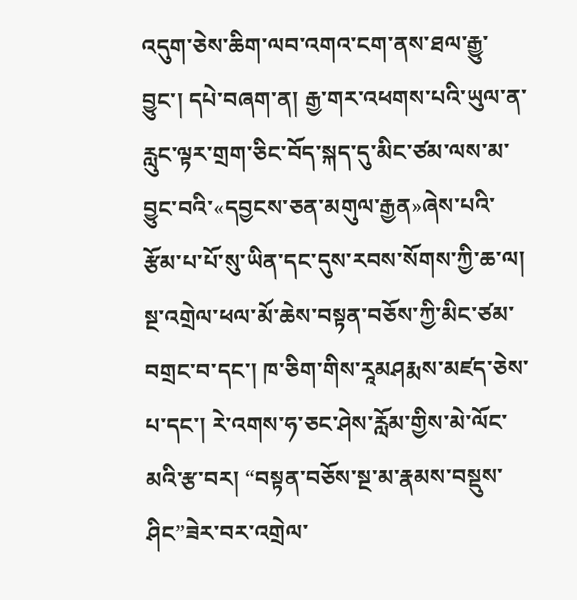འདུག་ཅེས་ཆིག་ལབ་འགའ་ངག་ནས་ཐལ་རྒྱུ་བྱུང་། དཔེ་བཞག་ན། རྒྱ་གར་འཕགས་པའི་ཡུལ་ན་རླུང་ལྟར་གྲག་ཅིང་བོད་སྐད་དུ་མིང་ཙམ་ལས་མ་བྱུང་བའི་«དབྱངས་ཅན་མགུལ་རྒྱན»ཞེས་པའི་རྩོམ་པ་པོ་སུ་ཡིན་དང་དུས་རབས་སོགས་ཀྱི་ཆ་ལ། སྔ་འགྲེལ་ཕལ་མོ་ཆེས་བསྟན་བཅོས་ཀྱི་མིང་ཙམ་བགྲང་བ་དང་། ཁ་ཅིག་གིས་རཱམཤརྨས་མཛད་ཅེས་པ་དང་། རེ་འགས་ཧ་ཅང་ཤེས་རློམ་གྱིས་མེ་ལོང་མའི་རྩ་བར། “བསྟན་བཅོས་སྔ་མ་རྣམས་བསྡུས་ཤིང”ཟེར་བར་འགྲེལ་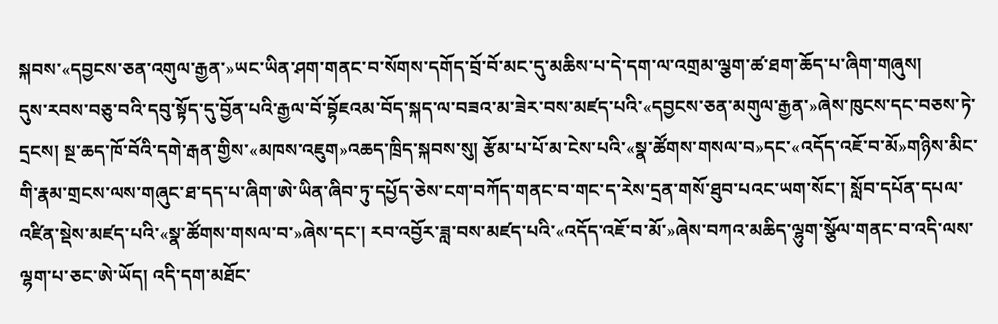སྐབས་«དབྱངས་ཅན་འགུལ་རྒྱན་»ཡང་ཡིན་ཤག་གནང་བ་སོགས་དགོད་བྲོ་བོ་མང་དུ་མཆིས་པ་དེ་དག་ལ་འགྲམ་ལྕག་ཚ་ཐག་ཆོད་པ་ཞིག་གཞུས།
དུས་རབས་བཅུ་བའི་དབུ་སྟོད་དུ་བྱོན་པའི་རྒྱལ་བོ་བྷོཇའམ་བོད་སྐད་ལ་བཟའ་མ་ཟེར་བས་མཛད་པའི་«དབྱངས་ཅན་མགུལ་རྒྱན་»ཞེས་ཁུངས་དང་བཅས་ཏེ་དྲངས། སྔ་ཆད་ཁོ་བོའི་དགེ་རྒན་གྱིས་«མཁས་འཇུག»འཆད་ཁྲིད་སྐབས་སུ། རྩོམ་པ་པོ་མ་ངེས་པའི་«སྣ་ཚོགས་གསལ་བ»དང་«འདོད་འཇོ་བ་མོ»གཉིས་མིང་གི་རྣམ་གྲངས་ལས་གཞུང་ཐ་དད་པ་ཞིག་ཨེ་ཡིན་ཞིབ་ཏུ་དཔྱོད་ཅེས་ངག་བཀོད་གནང་བ་གང་ད་རེས་དྲན་གསོ་ཐུབ་པའང་ཡག་སོང་། སློབ་དཔོན་དཔལ་འཛིན་སྡེས་མཛད་པའི་«སྣ་ཚོགས་གསལ་བ་»ཞེས་དང་། རབ་འབྱོར་ཟླ་བས་མཛད་པའི་«འདོད་འཇོ་བ་མོ་»ཞེས་བཀའ་མཆིད་ལྷུག་སྩོལ་གནང་བ་འདི་ལས་ལྷག་པ་ཅང་ཨེ་ཡོད། འདི་དག་མཐོང་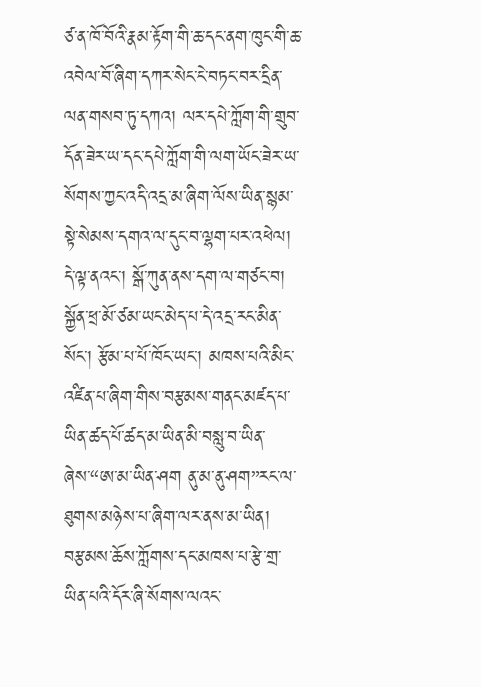ཙ་ན་ཁོ་བོའི་རྣམ་རྟོག་གི་ཆ་དང་ནག་ཁུང་གི་ཆ་འབེལ་བོ་ཞིག་དཀར་སེང་ངེ་བཏང་བར་དྲིན་ལན་གསབ་ཏུ་དཀའ། ལར་དཔེ་ཀློག་གི་གྲུབ་དོན་ཟེར་ཡ་དང་དཔེ་ཀློག་གི་ལག་ཡོང་ཟེར་ཡ་སོགས་ཀྱང་འདི་འདྲ་མ་ཞིག་ལོས་ཡིན་སྙམ་སྟེ་སེམས་དགའ་ལ་དུང་བ་ལྷག་པར་འཕེལ།
དེ་ལྟ་ནའང་། སྒོ་ཀུན་ནས་དག་ལ་གཙང་བ། སྐྱོན་ཕྲ་མོ་ཙམ་ཡང་མེད་པ་དེ་འདྲ་རང་མིན་སོང་། རྩོམ་པ་པོ་ཁོང་ཡང་། མཁས་པའི་མིང་འཛིན་པ་ཞིག་གིས་བརྩམས་གནང་མཛད་པ་ཡིན་ཚད་པོ་ཚད་མ་ཡིན་མི་བསླུ་བ་ཡིན་ཞེས་“ཨ་མ་ཡིན་ཤག ནུ་མ་ནུ་ཤག”རང་ལ་ཐུགས་མཉེས་པ་ཞིག་ལར་ནས་མ་ཡིན། བརྩམས་ཆོས་ཀློགས་དང་མཁས་པ་རྩེ་གྲ་ཡིན་པའི་དོར་ཞི་སོགས་ལའང་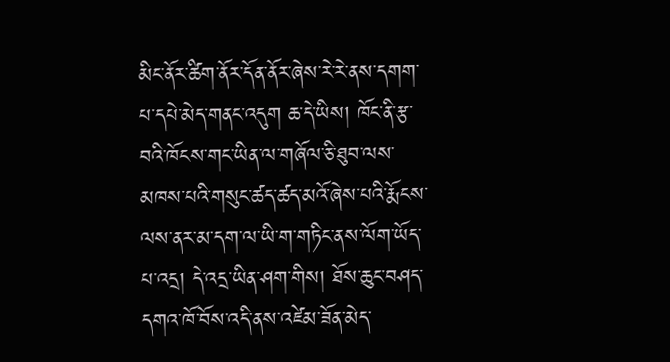མིང་ནོར་ཚིག་ནོར་དོན་ནོར་ཞེས་རེ་རེ་ནས་དགག་པ་དཔེ་མེད་གནང་འདུག ཆ་དེ་ཡིས། ཁོང་ནི་རྩ་བའི་ཁོངས་གང་ཡིན་ལ་གཞོལ་ཅི་ཐུབ་ལས་མཁས་པའི་གསུང་ཚད་ཚད་མའོ་ཞེས་པའི་རྨོངས་ལས་ནར་མ་དག་ལ་ཡི་ག་གཏིང་ནས་ལོག་ཡོད་པ་འདྲ། དེ་འདྲ་ཡིན་ཤག་གིས། ཐོས་ཆུང་བཤད་དགའ་ཁོ་བོས་འདི་ནས་འཛེམ་ཟོན་མེད་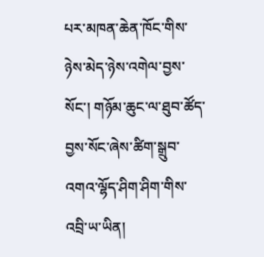པར་མཁན་ཆེན་ཁོང་གིས་ཉེས་མེད་ཉེས་འགེལ་བྱས་སོང་། གཉོམ་ཆུང་ལ་ཐུབ་ཚོད་བྱས་སོང་ཞེས་ཚིག་སྒྲུབ་འགའ་ལྷོད་ཤིག་ཤིག་གིས་འབྲི་ཡ་ཡིན།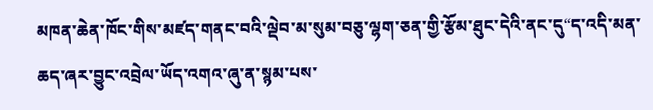མཁན་ཆེན་ཁོང་གིས་མཛད་གནང་བའི་ལྡེབ་མ་སུམ་བཅུ་ལྷག་ཅན་གྱི་རྩོམ་ཐུང་དེའི་ནང་དུ“ད་འདི་མན་ཆད་ཞར་བྱུང་འབྲེལ་ཡོད་འགའ་ཞུ་ན་སྙམ་པས་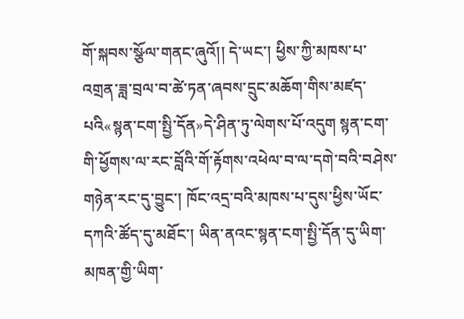གོ་སྐབས་སྩོལ་གནང་ཞུའོ།། དེ་ཡང་། ཕྱིས་ཀྱི་མཁས་པ་འགྲན་ཟླ་བྲལ་བ་ཚེ་ཏན་ཞབས་དྲུང་མཆོག་གིས་མཛད་པའི«སྙན་ངག་སྤྱི་དོན»དེ་ཤིན་ཏུ་ལེགས་པོ་འདུག སྙན་ངག་གི་ཕྱོགས་ལ་རང་བློའི་གོ་རྟོགས་འཕེལ་བ་ལ་དགེ་བའི་བཤེས་གཉེན་རང་དུ་བྱུང་། ཁོང་འདྲ་བའི་མཁས་པ་དུས་ཕྱིས་ཡོང་དཀའི་ཚོད་དུ་མཐོང་། ཡིན་ནའང་སྙན་ངག་སྤྱི་དོན་དུ་ཡིག་མཁན་གྱི་ཡིག་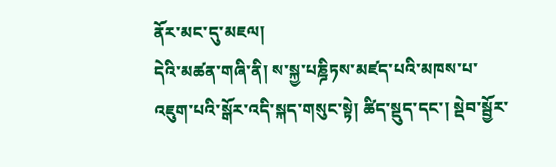ནོར་མང་དུ་མཇལ།
དེའི་མཚན་གཞི་ནི། ས་སྐྱ་པཎྜིཏས་མཛད་པའི་མཁས་པ་འཇུག་པའི་སྒོར་འདི་སྐད་གསུང་སྟེ། ཚིད་སྡུད་དང་། སྡེབ་སྦྱོར་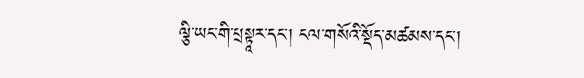ལྕི་ཡང་གི་པྲསྟཱར་དང་། ངལ་གསོའི་སྡོད་མཚམས་དང་།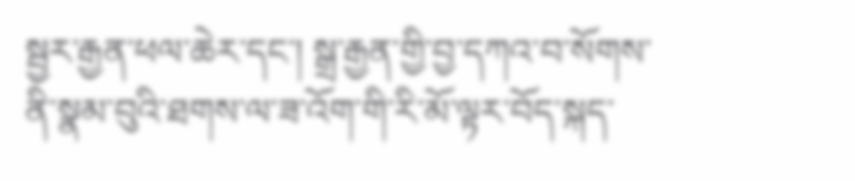སྦྱར་རྒྱན་ཕལ་ཆེར་དང་། སྒྲ་རྒྱན་གྱི་བྱ་དཀའ་བ་སོགས་ནི་སྣམ་བུའི་ཐགས་ལ་ཟ་འོག་གི་རི་མོ་ལྟར་བོད་སྐད་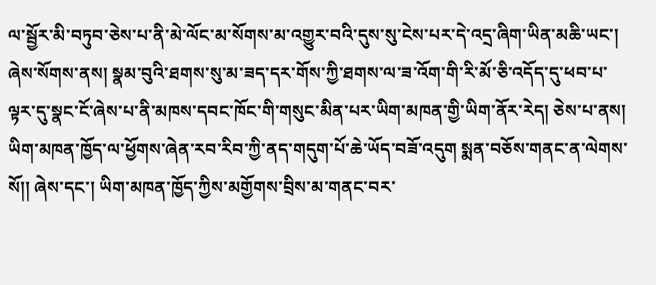ལ་སྦྱོར་མི་བཏུབ་ཅེས་པ་ནི་མེ་ལོང་མ་སོགས་མ་འགྱུར་བའི་དུས་སུ་ངེས་པར་དེ་འདྲ་ཞིག་ཡིན་མཆི་ཡང་། ཞེས་སོགས་ནས། སྣམ་བུའི་ཐགས་སུ་མ་ཟད་དར་གོས་ཀྱི་ཐགས་ལ་ཟ་འོག་གི་རི་མོ་ཅི་འདོད་དུ་ཕབ་པ་ལྟར་དུ་སྣང་ངོ་ཞེས་པ་ནི་མཁས་དབང་ཁོང་གི་གསུང་མིན་པར་ཡིག་མཁན་གྱི་ཡིག་ནོར་རེད། ཅེས་པ་ནས། ཡིག་མཁན་ཁྱོད་ལ་ཕྱོགས་ཞེན་རབ་རིབ་ཀྱི་ནད་གདུག་པོ་ཆེ་ཡོད་བཟོ་འདུག སྨན་བཅོས་གནང་ན་ལེགས་སོ།། ཞེས་དང་། ཡིག་མཁན་ཁྱོད་ཀྱིས་མགྱོགས་བྲིས་མ་གནང་བར་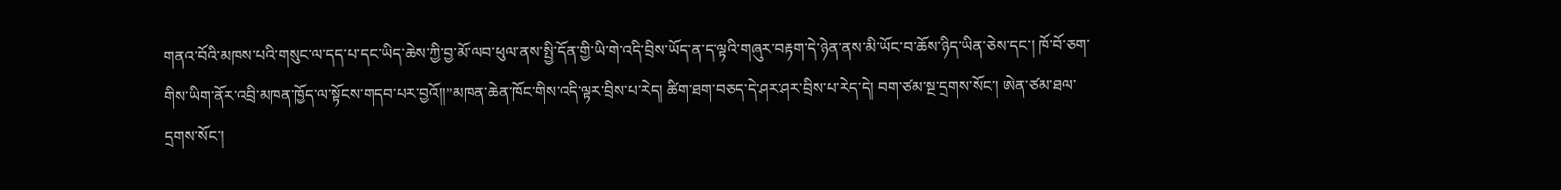གནའ་བོའི་མཁས་པའི་གསུང་ལ་དད་པ་དང་ཡིད་ཆེས་ཀྱི་བྱ་མོ་ལབ་ཕུལ་ནས་སྤྱི་དོན་གྱི་ཡི་གེ་འདི་བྲིས་ཡོད་ན་ད་ལྟའི་གཞུར་བརྟག་དེ་ཉེན་ནས་མི་ཡོང་བ་ཆོས་ཉིད་ཡིན་ཅེས་དང་། ཁོ་བོ་ཅག་གིས་ཡིག་ནོར་འབྲི་མཁན་ཁྱོད་ལ་སྟོངས་གདབ་པར་བྱའོ།།”མཁན་ཆེན་ཁོང་གིས་འདི་ལྟར་བྲིས་པ་རེད། ཚིག་ཐག་བཅད་དེ་ཤར་ཤར་བྲིས་པ་རེད་དེ། བག་ཙམ་སྔ་དྲགས་སོང་། ཨེན་ཙམ་ཐལ་དྲགས་སོང་།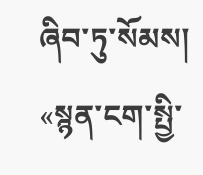ཞིབ་ཏུ་སོམས། «སྙན་ངག་སྤྱི་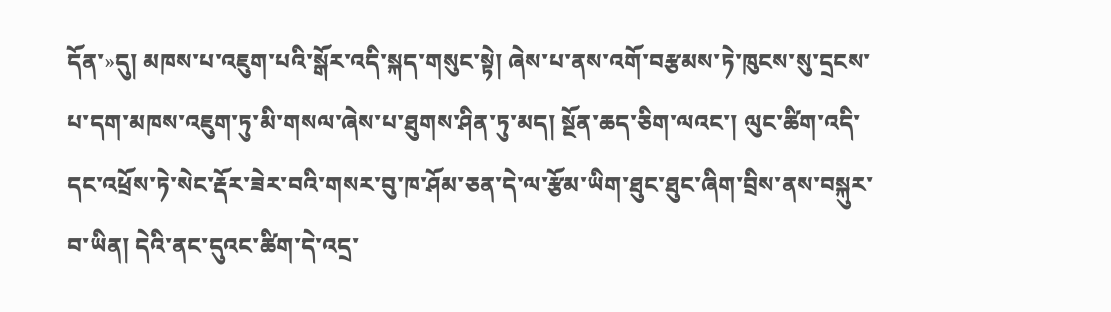དོན་»དུ། མཁས་པ་འཇུག་པའི་སྒོར་འདི་སྐད་གསུང་སྟེ། ཞེས་པ་ནས་འགོ་བརྩམས་ཏེ་ཁུངས་སུ་དྲངས་པ་དག་མཁས་འཇུག་ཏུ་མི་གསལ་ཞེས་པ་ཐུགས་ཤིན་ཏུ་མད། སྔོན་ཆད་ཅིག་ལའང་། ལུང་ཚིག་འདི་དང་འཕྲོས་ཏེ་སེང་རྡོར་ཟེར་བའི་གསར་བུ་ཁ་ཤོམ་ཅན་དེ་ལ་རྩོམ་ཡིག་ཐུང་ཐུང་ཞིག་བྲིས་ནས་བསྐུར་བ་ཡིན། དེའི་ནང་དུའང་ཚིག་དེ་འདྲ་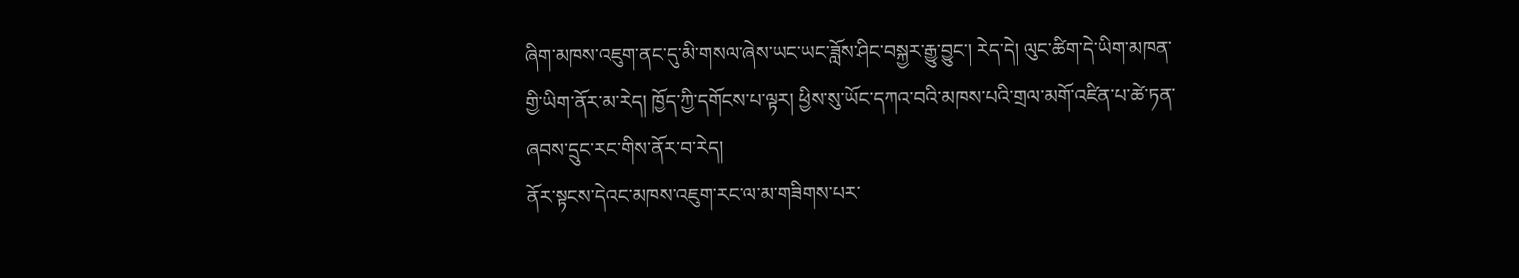ཞིག་མཁས་འཇུག་ནང་དུ་མི་གསལ་ཞེས་ཡང་ཡང་ཟློས་ཤིང་བསྐྱར་རྒྱུ་བྱུང་། རེད་དེ། ལུང་ཚིག་དེ་ཡིག་མཁན་གྱི་ཡིག་ནོར་མ་རེད། ཁྱོད་ཀྱི་དགོངས་པ་ལྟར། ཕྱིས་སུ་ཡོང་དཀའ་བའི་མཁས་པའི་གྲལ་མགོ་འཛིན་པ་ཚེ་ཏན་ཞབས་དྲུང་རང་གིས་ནོར་བ་རེད།
ནོར་སྟངས་དེའང་མཁས་འཇུག་རང་ལ་མ་གཟིགས་པར་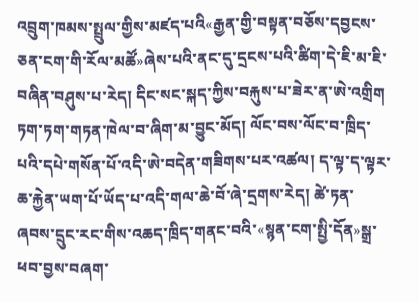འབྲུག་ཁམས་སྤྲུལ་གྱིས་མཛད་པའི«རྒྱན་གྱི་བསྟན་བཅོས་དབྱངས་ཅན་ངག་གི་རོལ་མཚོ»ཞེས་པའི་ནང་དུ་དྲངས་པའི་ཚིག་དེ་ཇི་མ་ཇི་བཞིན་བཤུས་པ་རེད། དིང་སང་སྐད་ཀྱིས་བརྐུས་པ་ཟེར་ན་ཨེ་འགྲིག ཏག་ཏག་གཏན་ཁེལ་བ་ཞིག་མ་བྱུང་མོད། ལོང་བས་ལོང་བ་ཁྲིད་པའི་དཔེ་གསོན་པོ་འདི་ཨེ་བདེན་གཟིགས་པར་འཚལ། ད་ལྟ་ད་ལྟར་ཆ་རྐྱེན་ཡག་པོ་ཡོད་པ་འདི་གལ་ཆེ་བོ་ཞེ་དྲགས་རེད། ཚེ་ཏན་ཞབས་དྲུང་རང་གིས་འཆད་ཁྲིད་གནང་བའི་«སྙན་ངག་སྤྱི་དོན»སྒྲ་ཕབ་བྱས་བཞག་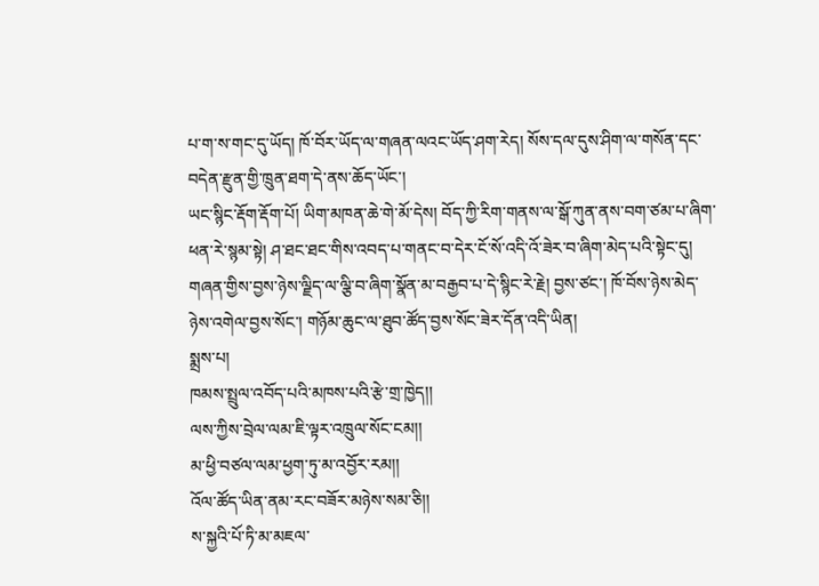པ་ག་ས་གང་དུ་ཡོད། ཁོ་བོར་ཡོད་ལ་གཞན་ལའང་ཡོད་ཤག་རེད། སོས་དལ་དུས་ཤིག་ལ་གསོན་དང་བདེན་རྫུན་གྱི་ཁྲུན་ཐག་དེ་ནས་ཆོད་ཡོང་།
ཡང་སྙིང་རྡོག་རྡོག་པོ། ཡིག་མཁན་ཆེ་གེ་མོ་དེས། བོད་ཀྱི་རིག་གནས་ལ་སྒོ་ཀུན་ནས་བག་ཙམ་པ་ཞིག་ཕན་རེ་སྙམ་སྟེ། ཤ་ཐང་ཐང་གིས་འབད་པ་གནང་བ་དེར་ངོ་སོ་འདི་འོ་ཟེར་བ་ཞིག་མེད་པའི་སྟེང་དུ། གཞན་གྱིས་བྱས་ཉེས་ལྗིད་ལ་ལྕི་བ་ཞིག་སྣོན་མ་བརྒྱབ་པ་དེ་སྙིང་རེ་རྗེ། བྱས་ཙང་། ཁོ་བོས་ཉེས་མེད་ཉེས་འགེལ་བྱས་སོང་། གཉོམ་ཆུང་ལ་ཐུབ་ཚོད་བྱས་སོང་ཟེར་དོན་འདི་ཡིན།
སྨྲས་པ།
ཁམས་སྤྲུལ་འབོད་པའི་མཁས་པའི་རྩེ་གྲ་ཁྱེད།།
ལས་ཀྱིས་བྲེལ་ལམ་ཇི་ལྟར་འཁྲུལ་སོང་ངམ།།
མ་ཕྱི་བཙལ་ལམ་ཕྱག་ཏུ་མ་འབྱོར་རམ།།
འོལ་ཚོད་ཡིན་ནམ་རང་བཟོར་མཉེས་སམ་ཅི།།
ས་སྐྱའི་པོ་ཏི་མ་མཇལ་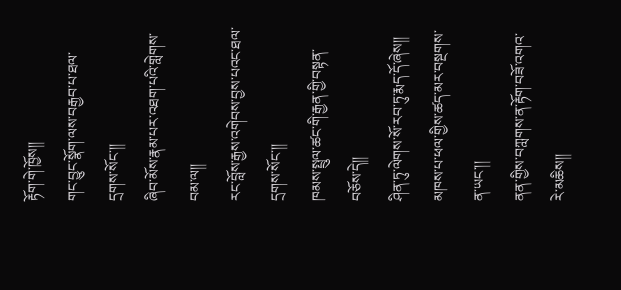རྟོག་གེ་ཁྱོས།།
གང་བྱུང་སྣོག་ལས་བརྒྱབ་པ་ཐལ་དྲགས་སོང་།།
ཞིབ་མོས་རྣམ་པར་འཐག་པའི་གླེགས་བམ་ལ།།
རང་བློས་རྒྱས་འགེབས་བྱས་པའང་ཐལ་དྲགས་སོང་།།
ཁམས་སྤྲུལ་ཚང་གི་རྒྱན་གྱི་བསྟན་བཅོས་དེ།།
ཤིན་ཏུ་ལེགས་སོ་རབ་ཏུ་རྨད་དོ་ཞེས།།
མཁས་པ་ཕལ་གྱིས་ཚད་མར་བསྔགས་ན་ཡང་།།
ནན་གྱིས་བཀླགས་ན་རྟོག་བཟོ་འགའ་རེ་མཆིས།།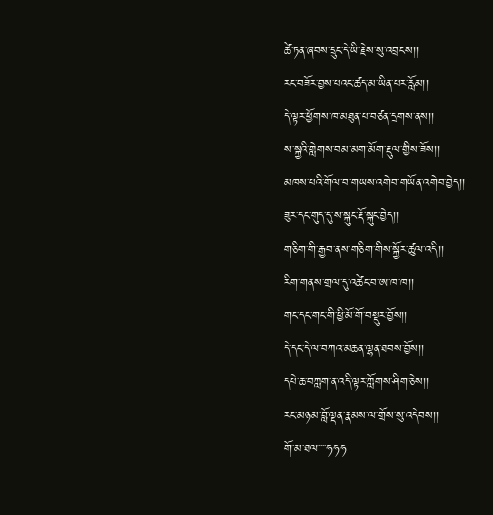ཚེ་ཏན་ཞབས་དྲུང་དེ་ཡི་རྗེས་སུ་འབྲངས།།
རང་བཟོར་བྱས་པའང་ཚད་མ་ཡིན་པར་རློམ།།
དེ་ལྟར་ཕྱོགས་ཁ་མཐུན་པ་བཙན་དྲགས་ནས།།
ས་སྐྱའི་གླེགས་བམ་མག་མོག་རྡུལ་གྱིས་ཟོས།།
མཁས་པའི་གོལ་བ་གཡས་འགེབ་གཡོན་འགེབ་བྱེད།།
ཟུར་དང་གུད་དུ་ས་སྐུང་རྡོ་སྐུང་བྱེད།།
གཅིག་གི་རྒྱབ་ནས་གཅིག་གིས་སྐྱོར་ཚུལ་འདི།།
རིག་གནས་གྲལ་དུ་འཚེང་བ་ཨ་ཁ་ཁ།།
གང་དང་གང་གི་ཕྱི་མོ་གོ་བསྡུར་བྱོས།།
དེ་དང་དེ་ལ་བཀའ་མཆན་ལྷན་ཐབས་བྱོས།།
དཔེ་ཆ་བཀླག་ན་འདི་ལྟར་ཀློགས་ཤིག་ཅེས།།
རང་མཉམ་བློ་ལྡན་རྣམས་ལ་གྲོས་སུ་འདེབས།།
གོ་མ་ཐལ་་་་ཧཧཧ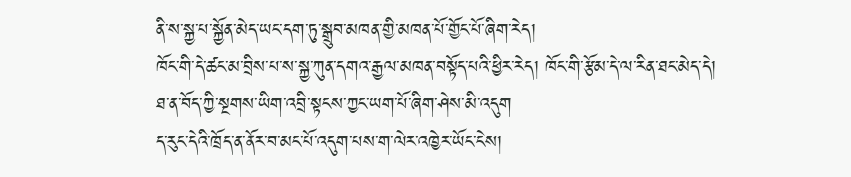ནི་ས་སྐྱ་པ་སྐྱོན་མེད་ཡང་དག་ཏུ་སྒྲུབ་མཁན་གྱི་མཁན་པོ་གྱོང་པོ་ཞིག་རེད།
ཁོང་གི་དེ་ཚང་མ་བྲིས་པ་ས་སྐྱ་ཀུན་དགའ་རྒྱལ་མཁན་བསྟོད་པའི་ཕྱིར་རེད། ཁོང་གི་རྩོམ་དེ་ལ་རིན་ཐང་མེད་དེ།
ཐ་ན་བོད་ཀྱི་སྔགས་ཡིག་འབྲི་སྟངས་ཀྱང་ཡག་པོ་ཞིག་ཤེས་མི་འདུག
ད་རུང་དེའི་ཁྲོད་ན་ནོར་བ་མང་པོ་འདུག་པས་ག་ལེར་འཁྱེར་ཡོང་ངེས།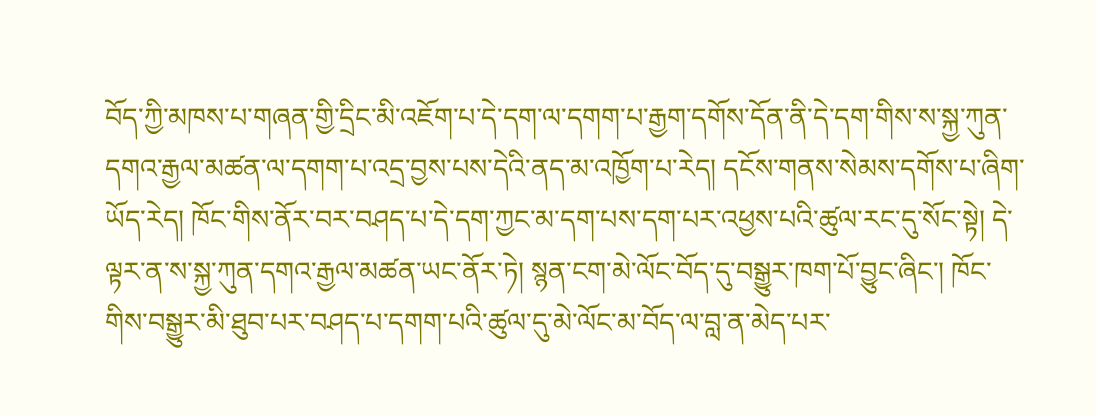བོད་ཀྱི་མཁས་པ་གཞན་གྱི་དྲིང་མི་འཇོག་པ་དེ་དག་ལ་དགག་པ་རྒྱག་དགོས་དོན་ནི་དེ་དག་གིས་ས་སྐྱ་ཀུན་དགའ་རྒྱལ་མཚན་ལ་དགག་པ་འདྲ་བྱས་པས་དེའི་ནད་མ་འཁྱོག་པ་རེད། དངོས་གནས་སེམས་དགོས་པ་ཞིག་ཡོད་རེད། ཁོང་གིས་ནོར་བར་བཤད་པ་དེ་དག་ཀྱང་མ་དག་པས་དག་པར་འཕྱས་པའི་ཚུལ་རང་དུ་སོང་སྟེ། དེ་ལྟར་ན་ས་སྐྱ་ཀུན་དགའ་རྒྱལ་མཚན་ཡང་ནོར་ཏེ། སྙན་ངག་མེ་ལོང་བོད་དུ་བསྒྱུར་ཁག་པོ་བྱུང་ཞིང་། ཁོང་གིས་བསྒྱུར་མི་ཐུབ་པར་བཤད་པ་དགག་པའི་ཚུལ་དུ་མེ་ལོང་མ་བོད་ལ་བླ་ན་མེད་པར་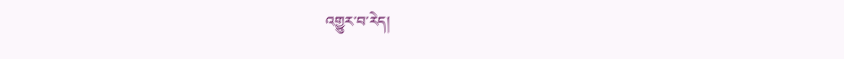འགྱུར་བ་རེད།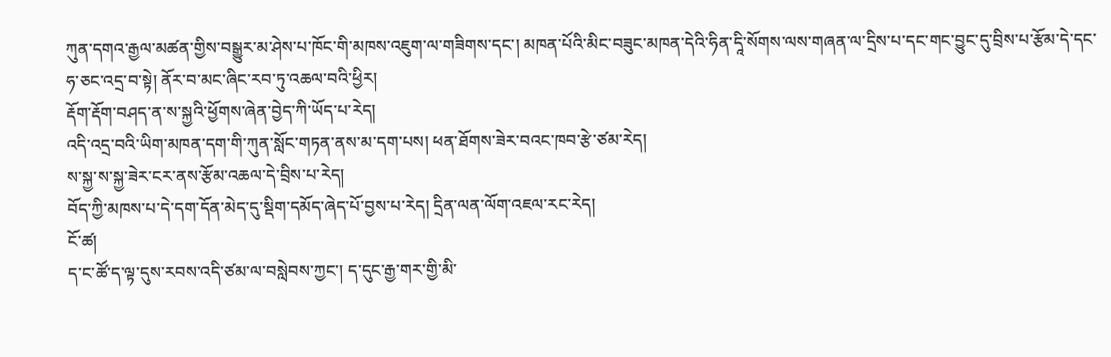ཀུན་དགའ་རྒྱལ་མཚན་གྱིས་བསྒྱུར་མ་ཤེས་པ་ཁོང་གི་མཁས་འཇུག་ལ་གཟིགས་དང་། མཁན་པོའི་མིང་བཟུང་མཁན་དེའི་ཧིན་དཱི་སོགས་ལས་གཞན་ལ་དྲིས་པ་དང་གང་བྱུང་དུ་བྲིས་པ་རྩོམ་དེ་དང་ཧ་ཅང་འདྲ་བ་སྟེ། ནོར་བ་མང་ཞིང་རབ་ཏུ་འཆལ་བའི་ཕྱིར།
རྡོག་རྡོག་བཤད་ན་ས་སྐྱའི་ཕྱོགས་ཞེན་བྱེད་ཀི་ཡོད་པ་རེད།
འདི་འདྲ་བའི་ཡིག་མཁན་དག་གི་ཀུན་སློང་གཏན་ནས་མ་དག་པས། ཕན་ཐོགས་ཟེར་བའང་ཁབ་རྩེ་ཙམ་རེད།
ས་སྐྱ་ས་སྐྱ་ཟེར་ངར་ནས་རྩོམ་འཆལ་དེ་བྲིས་པ་རེད།
བོད་ཀྱི་མཁས་པ་དེ་དག་དོན་མེད་དུ་སྡིག་དམོད་ཞེད་པོ་བྱས་པ་རེད། དྲིན་ལན་ལོག་འཇལ་རང་རེད།
ངོ་ཚ།
ད་ང་ཚོ་ད་ལྟ་དུས་རབས་འདི་ཙམ་ལ་བསླེབས་ཀྱང་། ད་དུང་རྒྱ་གར་གྱི་མི་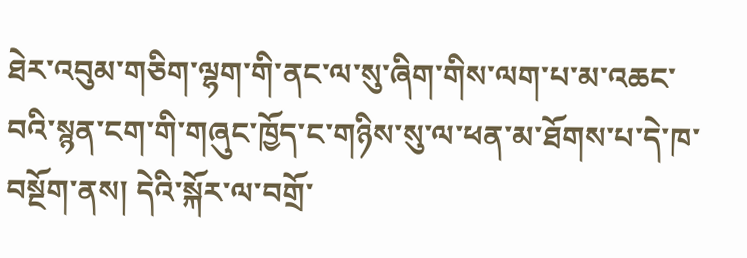ཐེར་འབུམ་གཅིག་ལྷག་གི་ནང་ལ་སུ་ཞིག་གིས་ལག་པ་མ་འཆང་བའི་སྙན་ངག་གི་གཞུང་ཁྱོད་ང་གཉིས་སུ་ལ་ཕན་མ་ཐོགས་པ་དེ་ཁ་བསྔོག་ནས། དེའི་སྐོར་ལ་བགྲོ་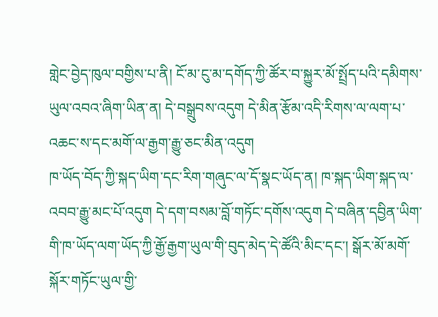གླེང་བྱེད་ཁུལ་བགྱིས་པ་ནི། ངོ་མ་ངུ་མ་དགོད་ཀྱི་ཚོར་བ་སྐྱུར་མོ་སྤྲོད་པའི་དམིགས་ཡུལ་འབའ་ཞིག་ཡིན་ན། དེ་བསྒྲུབས་འདུག དེ་མིན་རྩོམ་འདི་རིགས་ལ་ལག་པ་འཆང་ས་དང་མགོ་ལ་རྒྱག་རྒྱུ་ཅང་མིན་འདུག
ཁ་ཡོད་བོད་ཀྱི་སྐད་ཡིག་དང་རིག་གཞུང་ལ་དོ་སྣང་ཡོད་ན། ཁ་སྐད་ཡིག་སྐད་ལ་འབབ་རྒྱུ་མང་པོ་འདུག དེ་དག་བསམ་བློ་གཏོང་དགོས་འདུག དེ་བཞིན་དབྱིན་ཡིག་གི་ཁ་ཡོད་ལག་ཡོད་ཀྱི་རྒྱོ་རྒྱག་ཡུལ་གི་བུད་མེད་དེ་ཚོའི་མིང་དང་། སྒོར་མོ་མགོ་སྐོར་གཏོང་ཡུལ་གྱི་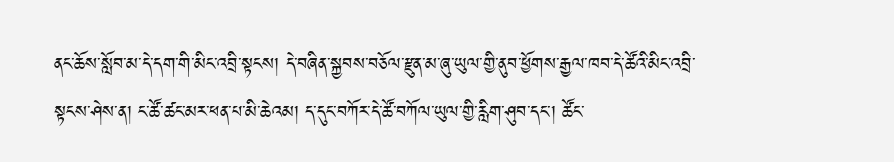ནང་ཆོས་སློབ་མ་དེ་དག་གི་མིང་འབྲི་སྟངས། དེ་བཞིན་སྐྱབས་བཅོལ་རྫུན་མ་ཞུ་ཡུལ་གྱི་ནུབ་ཕྱོགས་རྒྱལ་ཁབ་དེ་ཚོའི་མིང་འབྲི་སྟངས་ཤེས་ན། ང་ཚོ་ཚང་མར་ཕན་པ་མི་ཆེའམ། ད་དུང་བཀོར་དེ་ཚོ་བཀོལ་ཡུལ་གྱི་རླིག་ཤུབ་དང་། ཚོང་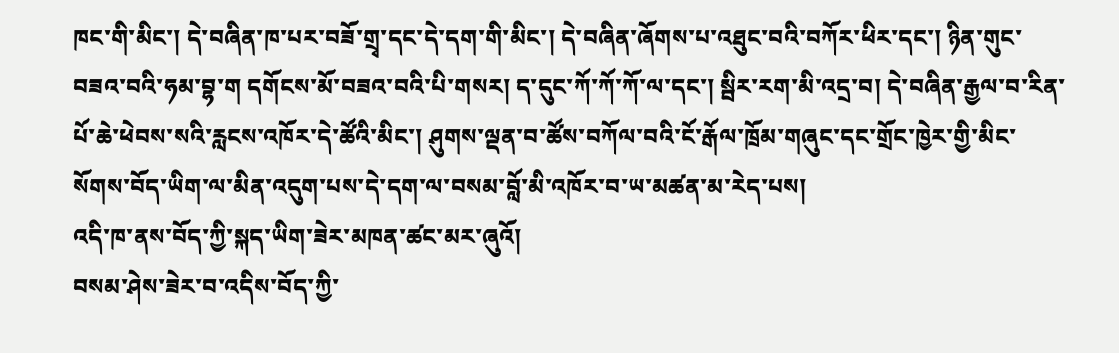ཁང་གི་མིང་། དེ་བཞིན་ཁ་པར་བཟོ་གྲྭ་དང་དེ་དག་གི་མིང་། དེ་བཞིན་ཞོགས་པ་འཐུང་བའི་བཀོར་ཕིར་དང་། ཉིན་གུང་བཟའ་བའི་ཧམ་བྷ་ག དགོངས་མོ་བཟའ་བའི་པི་གསར། ད་དུང་ཀོ་ཀོ་ཀོ་ལ་དང་། སྦིར་རག་མི་འདྲ་བ། དེ་བཞིན་རྒྱལ་བ་རིན་པོ་ཆེ་ཕེབས་སའི་རླངས་འཁོར་དེ་ཚོའི་མིང་། ཤུགས་ལྡན་བ་ཚོས་བཀོལ་བའི་ངོ་རྒོལ་ཁྲོམ་གཞུང་དང་གྲོང་ཁྱེར་གྱི་མིང་སོགས་བོད་ཡིག་ལ་མིན་འདུག་པས་དེ་དག་ལ་བསམ་བློ་མི་འཁོར་བ་ཡ་མཚན་མ་རེད་པས།
འདི་ཁ་ནས་བོད་ཀྱི་སྐད་ཡིག་ཟེར་མཁན་ཚང་མར་ཞུའོ།
བསམ་ཤེས་ཟེར་བ་འདིས་བོད་ཀྱི་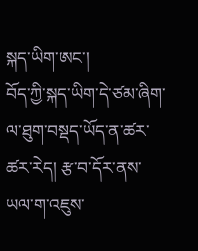སྐད་ཡིག་ཨང་།
བོད་ཀྱི་སྐད་ཡིག་དེ་ཙམ་ཞིག་ལ་ཐུག་བསྡད་ཡོད་ན་ཚར་ཚར་རེད། རྩ་བ་དོར་ནས་ཡལ་ག་འཇུས་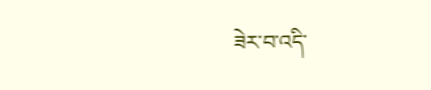ཟེར་བ་འདི་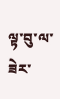ལྟ་བུ་ལ་ཟེར་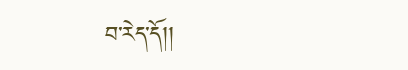བ་རེད་དོ།།